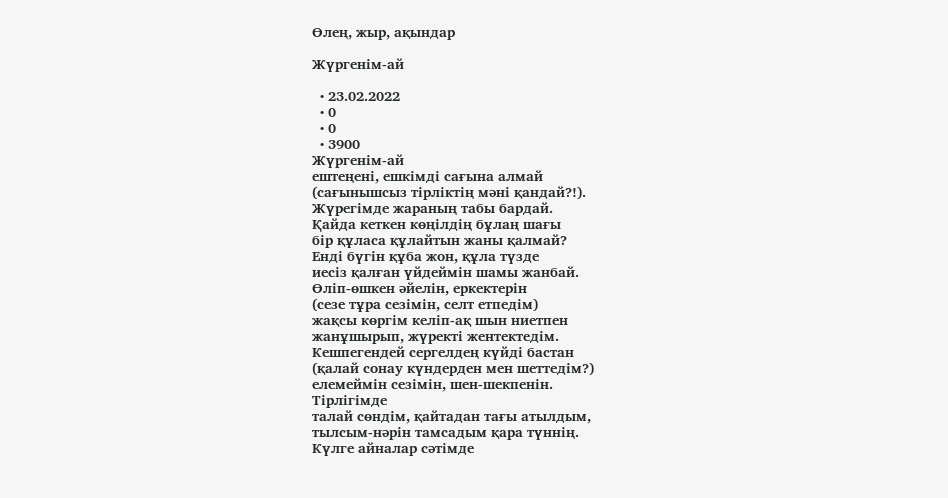Өлең, жыр, ақындар

Жүргенім-ай

  • 23.02.2022
  • 0
  • 0
  • 3900
Жүргенім-ай
ештеңені, ешкімді сағына алмай
(сағынышсыз тірліктің мәні қандай?!).
Жүрегімде жараның табы бардай.
Қайда кеткен көңілдің бұлаң шағы
бір құласа құлайтын жаны қалмай?
Енді бүгін құба жон, құла түзде
иесіз қалған үйдеймін шамы жанбай.
Өліп-өшкен әйелін, еркектерін
(сезе тұра сезімін, селт етпедім)
жақсы көргім келіп-ақ шын ниетпен
жанұшырып, жүректі жентектедім.
Кешпегендей сергелдең күйді бастан
(қалай сонау күндерден мен шеттедім?)
елемеймін сезімін, шен-шекпенін.
Тірлігімде
талай сөндім, қайтадан тағы атылдым,
тылсым-нәрін тамсадым қара түннің.
Күлге айналар сәтімде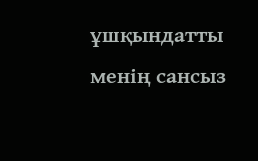ұшқындатты
менің сансыз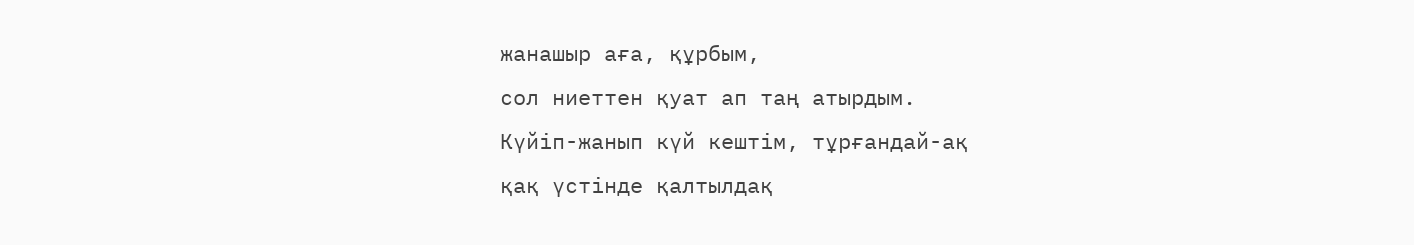жанашыр аға, құрбым,
сол ниеттен қуат ап таң атырдым.
Күйіп-жанып күй кештім, тұрғандай-ақ
қақ үстінде қалтылдақ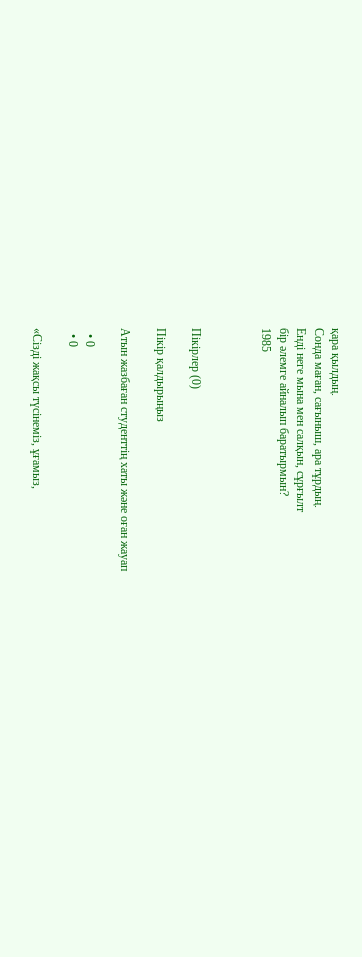қара қылдың.
Сонда маған, сағыныш, ара тұрдың.
Енді неге мына мен салқын, сұрғылт
бір әлемге айналып баратырмын?
1985



Пікірлер (0)

Пікір қалдырыңыз

Атын жазбаған студенттің хаты және оған жауап

  • 0
  • 0

«Сізді жақсы түсінеміз, ұғамыз,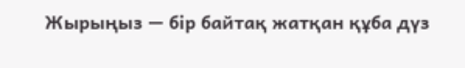Жырыңыз — бір байтақ жатқан құба дүз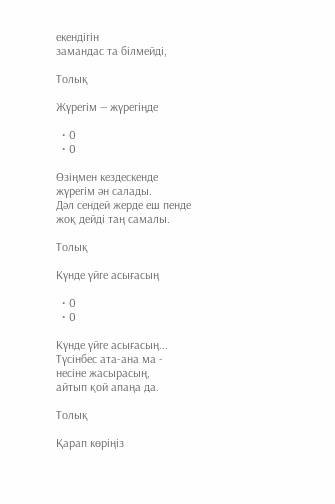екендігін
замандас та білмейді,

Толық

Жүрегім — жүрегіңде

  • 0
  • 0

Өзіңмен кездескенде
жүрегім ән салады.
Дәл сендей жерде еш пенде
жоқ дейді таң самалы.

Толық

Күнде үйге асығасың

  • 0
  • 0

Күнде үйге асығасың...
Түсінбес ата-ана ма -
несіне жасырасың,
айтып қой апаңа да.

Толық

Қарап көріңіз